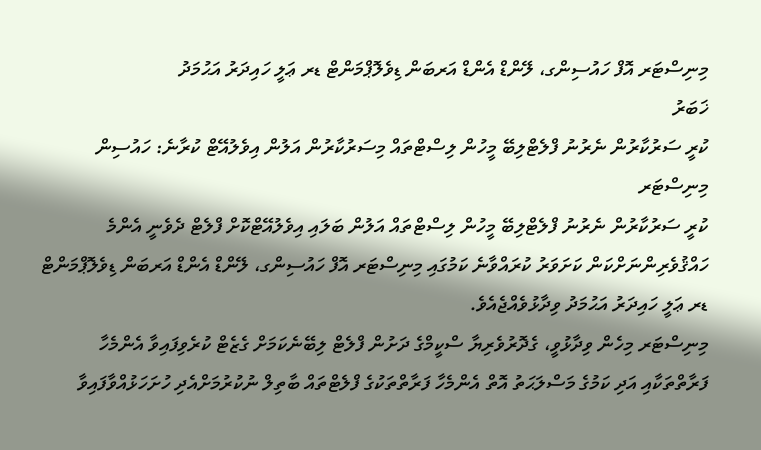މިނިސްޓަރ އޮފް ހައުސިންގ، ލޭންޑް އެންޑް އަރބަން ޑިވެލޮޕްމަންޓް ޑރ ޢަލީ ހައިދަރު އަޙުމަދު
ޚަބަރު
ކުރީ ސަރުކާރުން ނެރުނު ފްލެޓްލިބޭ މީހުން ލިސްޓްތައް މިސަރުކާރުން އަލުން އިވެލުއޭޓް ކުރާނެ: ހައުސިން މިނިސްޓަރ
ކުރީ ސަރުކާރުން ނެރުނު ފްލެޓްލިބޭ މީހުން ލިސްޓްތައް އަލުން ބަލައި އިވެލުއޭޓްކޮށް ފްލެޓް ދެވެނީ އެންމެ ހައްޤުވެރިންނަށްކަން ކަށަވަރު ކުރައްވާނެ ކަމުގައި މިނިސްޓަރ އޮފް ހައުސިންގ، ލޭންޑް އެންޑް އަރބަން ޑިވެލޮޕްމަންޓް ޑރ ޢަލީ ހައިދަރު އަޙުމަދު ވިދާޅުވެއްޖެއެވެ.
މިނިސްޓަރ މިހެން ވިދާޅުވީ، ގެދޮރުވެރިޔާ ސްކީމްގެ ދަށުން ފްލެޓް ލިބޭނެކަމަށް ގެޒެޓް ކުރެވިފައިވާ އެންމެހާ ފަރާތްތަކާއި އަދި ކަމުގެ މަސްލަޙަތު އޮތް އެންމެހާ ފަރާތްތަކުގެ ފްލެޓްތައް ބާތިލް ނުކުރުމަށްއެދި ހުށަހަޅުއްވާފައިވާ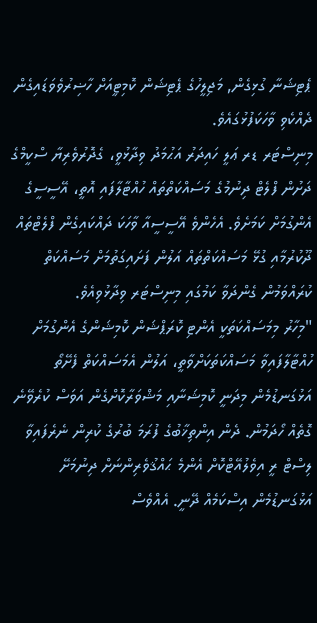ޕެޓިޝަނާ ގުޅިގެން, މަޖިލީހުގެ ޕެޓިޝަން ކޮމިޓީއަށް ހާޟިރުވެވަޑައިގެން ދެއްކެވި ވާހަކަފުޅުގައެވެ.
މިނިސްޓަރ ޑރ ޢަލީ ހައިދަރު އަޙުމަދު ވިދާޅުވީ، ގެދޮރުވެރިޔާ ސްކީމްގެ ދަށުން ފްލެޓް ދިނުމުގެ މަސައްކަތްތައް ހުއްޓާލާފައި އޮތީ، އޭސީސީގެ އެންގުމަށް ކަމަށެވެ. އެހެންވެ އޭސީސީއާ ވާހަކަ ދައްކައިގެން ފްލެޓްތައް ދޫކުރުމާއި ގުޅޭ މަސައްކަތްތައް އަލުން ފަށައިގަތުމަށް މަސައްކަތް ކުރައްވަމުން ގެންދަވާ ކަމުގައި މިނިސްޓަރ ވިދާޅުވިއެވެ.
"މިހާރު މިމަސައްކަތަކީ އެންޓި ކޮރަޕްޝަން ކޮމިޝަންގެ އެންގުމަށް ހުއްޓާލާފައިވާ މަސައްކަތަކަށްވާތީ، އަލުން އެމަސައްކަތް ފެށޭތޯ އަޅުގަނޑުމެން މިދަނީ ކޮމިޝަނާއި މަޝްވަރާކޮށްގެން އަވަސް ކުރެވޭނެ ގޮތެއް ހޯދަމުން. ދެން އިންތިޚާބުގެ ފުރަމަ ބުރުގެ ކުރިން ނެރެފައިވާ ލިސްޓް ރީ އިވެލުއޭޓްކޮށް އެންމެ ޙައްޤުވެރިންނަށް ދިނުމަށޭ އަޅުގަނޑުމެން އިސްކަމެއް ދޭނީ. އެއްވެސް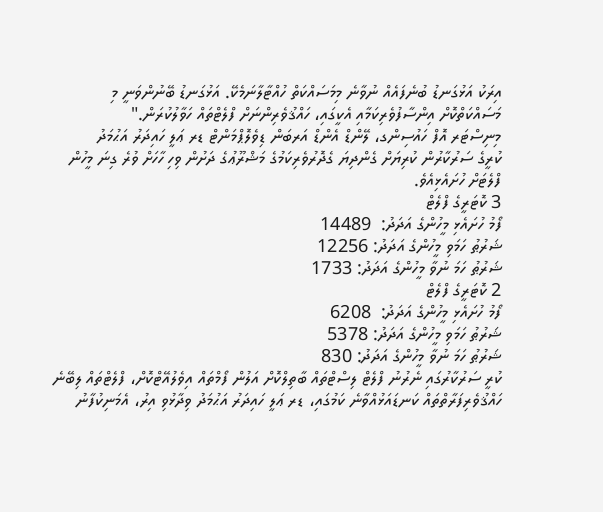އިރަކު އަޅުގަނޑު ބުނެފައެއް ނުވާނެ މިމަސައްކަތް ހުއްޓާލާނަމެކޭ. އަޅުގަނޑު ބޭނުންވަނީ މި މަސައްކަތްކޮށް އިންސާފުވެރިކަމާއި އެކީގައި، ހައްޤުވެރިންނަށް ފްލެޓްތައް ހަވާލުކުރަން."
މިނިސްޓަރ އޮފް ހައުސިންގ، ލޭންޑް އެންޑް އަރބަން ޑިވެލޮޕްމަންޓް ޑރ ޢަލީ ހައިދަރު އަޙުމަދު
ކުރީގެ ސަރުކާރުން ކުރިޔަށް ގެންދިޔަ ގެދޮރުވެރިކަމުގެ މަޝްރޫޢުގެ ދަށުން ވިހި ހާހަށް ވުރެ ގިނަ މީހުން ފްލެޓަށް ހުށައެޅިއެވެ.
3 ކޮޓަރީގެ ފްލެޓް
ފޯމު ހުށައެޅި މީހުންގެ އަދަދު:  14489
ޝަރުޠު ހަމަވި މީހުންގެ އަދަދު: 12256
ޝަރުޠު ހަމަ ނުވާ މީހުންގެ އަދަދު: 1733
2 ކޮޓަރީގެ ފްލެޓް
ފޯމު ހުށައެޅި މީހުންގެ އަދަދު:  6208
ޝަރުޠު ހަމަވި މީހުންގެ އަދަދު: 5378
ޝަރުޠު ހަމަ ނުވާ މީހުންގެ އަދަދު: 830
ކުރީ ސަރުކާރުގައި ނެރުނު ފްލެޓް ލިސްޓްތައް ބާތިލްކޮށް އަލުން ފޯމްތައް އިވެލުއޭޓްކޮށް، ފްލެޓްތައް ލިބޭނެ ހައްޤުވެރިފަރާތްތައް ކަނޑައަޅުއްވާނެ ކަމުގައި، ޑރ ޢަލީ ހައިދަރު އަޙުމަދު ވިދާޅުވި އިރު، އެމަނިކުފާނު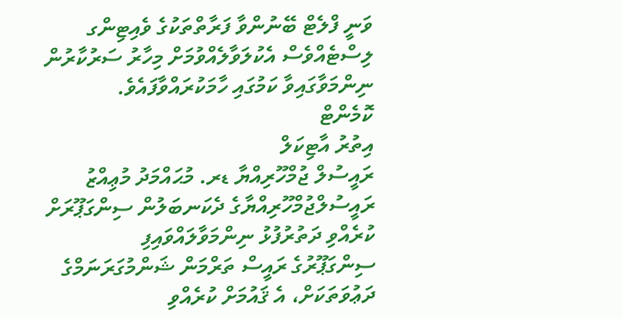ވަނީ ފްލެޓް ބޭނުންވާ ފަރާތްތަކުގެ ވެއިޓިންގ ލިސްޓެއްވެސް އެކުލަވާލެއްވުމަށް މިހާރު ސަރުކާރުން ނިންމަވާގައިވާ ކަމުގައި ހާމަކުރައްވާފައެވެ.
ކޮމެންޓް
އިތުރު އާޓިކަލް
ރައީސުލް ޖުމްހޫރިއްޔާ ޑރ. މުޙައްމަދު މުޢިއްޒު
ރައީސުލްޖުމްހޫރިއްޔާގެ ދެކަނބަލުން ސިންގަޕޫރަށް ކުރެއްވި ދަތުރުފުޅު ނިންމަވާލައްވައިފި
ސިންގަޕޫރުގެ ރައީސް ތަރްމަން ޝަންމުގަރަނަމްގެ ދަޢުވަތަކަށް، އެ ޤައުމަށް ކުރެއްވި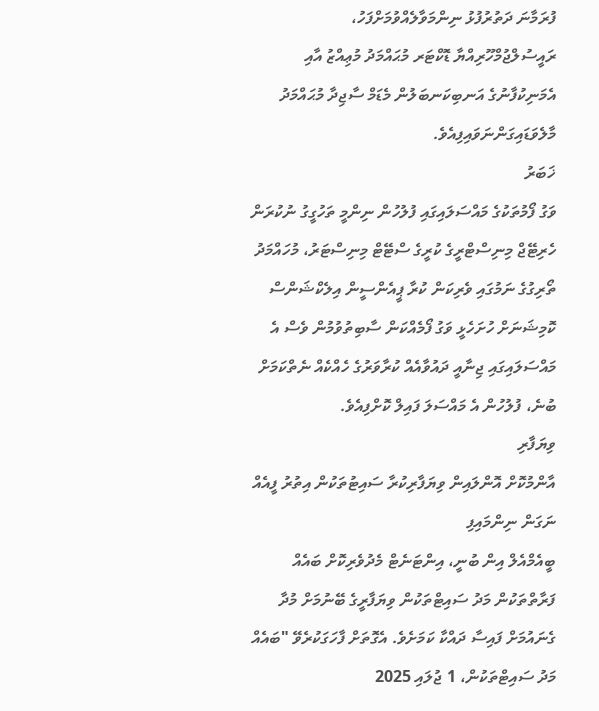ފުރަމާނަ ދަތުރުފުޅު ނިންމަވާލެއްވުމަށްފަހު، ރައީސުލްޖުމްހޫރިއްޔާ ޑޮކްޓަރ މުޙައްމަދު މުޢިއްޒު އާއި އެމަނިކުފާނުގެ އަނބިކަނބަލުން މެޑަމް ސާޖިދާ މުޙައްމަދު މާލެވަޑައިގަންނަވައިފިއެވެ.
ޚަބަރު
ވަގު ފޯމުތަކުގެ މައްސަލައިގައި ފުލުހުން ނިންމީ ތަހުގީގު ނުކުރަން
ހެރިޓޭޖް މިނިސްޓްރީގެ ކުރީގެ ސްޓޭޓް މިނިސްޓަރު، މުހައްމަދު ތޯރިގުގެ ނަމުގައި ވެރިކަން ކުރާ ޕީއެންސީން އިލެކްޝަންސް ކޮމިޝަނަށް ހުށަހެޅީ ވަގު ފޯމެއްކަން ސާބިތުވުމުން ވެސް އެ މައްސަލައިގައި ޖިނާއީ ދައުވާއެއް ކުރާވަރުގެ ހެއްކެއް ނެތްކަމަށް ބުނެ، ފުލުހުން އެ މައްސަލަ ފައިލް ކޮށްފިއެވެ.
ވިޔަފާރި
އާންމުކޮށް އޮންލައިން ވިޔަފާރިކުރާ ސައިޓުތަކުން އިތުރު ފީއެއް ނަގަން ނިންމައިފި
ބީއެމްއެލް އިން ބުނީ، އިންޓަނެޓް މެދުވެރިކޮށް ބައެއް ފަރާތްތަކުން މަދު ސައިޓްތަކުން ވިޔަފާރީގެ ބޭނުމަށް މުދާ ގެނައުމަށް ފައިސާ ދައްކާ ކަމަށެވެ. އެގޮތަށް ފާހަގަކުރެވޭ "ބައެއް މަދު ސައިޓްތަކުން، 1 ޖުލައި 2025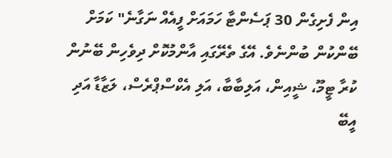އިން ފެށިގެން 30 ޕަސެންޓާ ހަމައަށް ފީއެއް ނަގާނެ" ކަމަށް ބޭންކުން ބުންނެވެ. އޭގެ ތެރޭގައި އާންމުކޮށް ދިވެހިން ބޭނުން ކުރާ ޓީމޫ، ޝީއިން، އަލިބާބާ، އަލި އެކްސްޕްރެސް، ލަޒާޑާ އަދި އީބޭ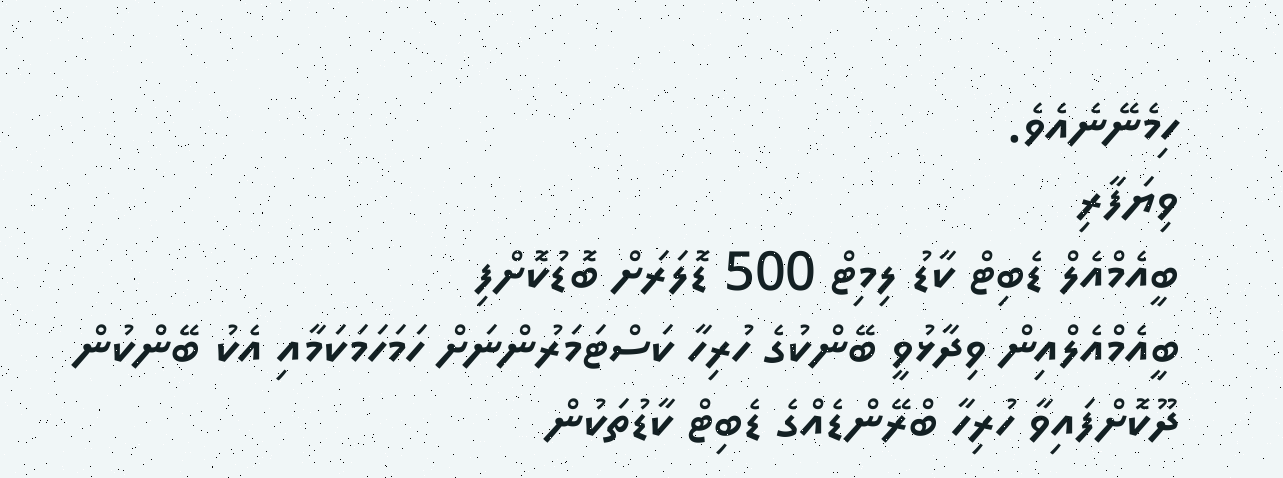ހިމެނޭނެއެވެ.
ވިޔަފާރި
ބީއެމްއެލް ޑެބިޓް ކާޑު ލިމިޓް 500 ޑޮލަރަށް ބޮޑުކޮށްފި
ބީއެމްއެލްއިން ވިދާޅުވީ ބޭންކުގެ ހުރިހާ ކަސްޓަމަރުންނަށް ހަމަހަމަކަމާއި އެކު ބޭންކުން ދޫކޮށްފައިވާ ހުރިހާ ބްރޭންޑެއްގެ ޑެބިޓް ކާޑުތަކުން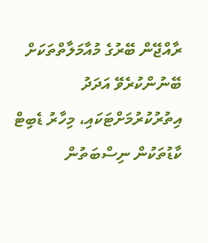ރާއްޖޭން ބޭރުގެ މުއާމަލާތްތަކަށް ބޭނުންކުރެވޭ އަދަދު އިތުރުކުރުމަށްޓަކައި، މިހާރު ޑެބިޓް ކާޑުތަކުން ނިސްބަތުން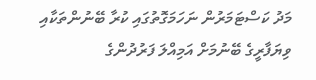މަދު ކަސްޓަމަރުން ނަހަމަގޮތުގައި ކުރާ ބޭނުންތަކާއި ވިޔަފާރީގެ ބޭނުމަށް އަމިއްލަ ފަރުދުންގެ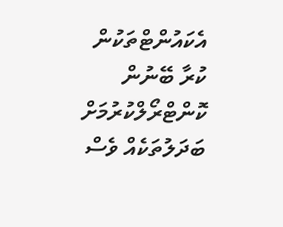އެކައުންޓްތަކުން ކުރާ ބޭނުން ކޮންޓްރޯލްކުރުމަށް ބަދަލުތަކެއް ވެސް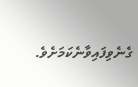ގެނެވިފައިވާނެކަމަށެވެ.